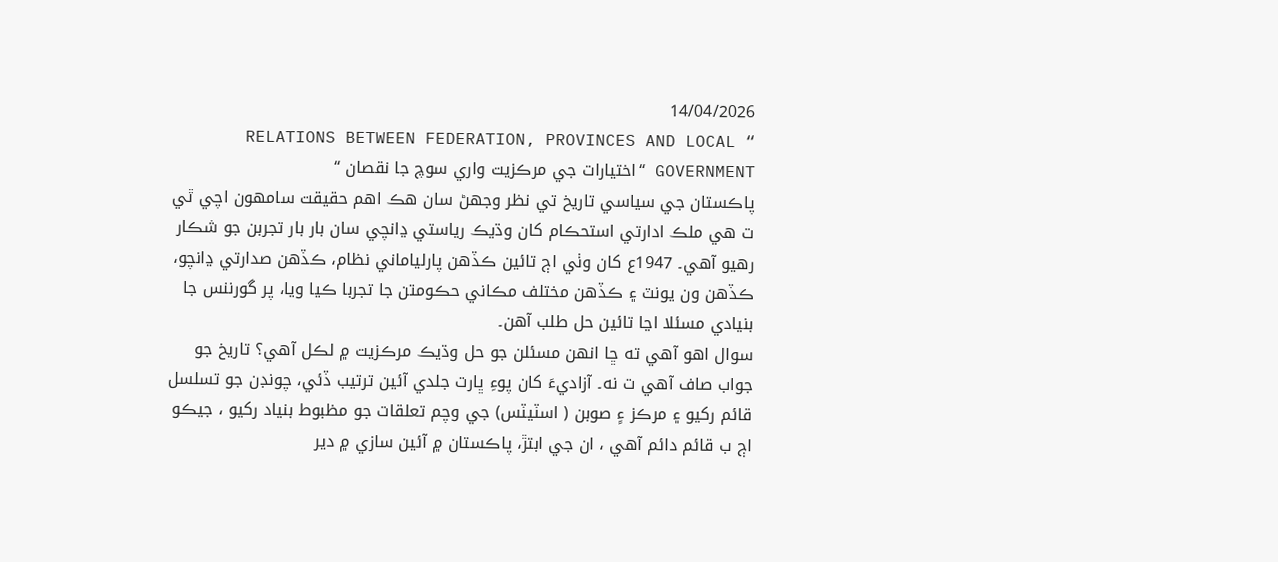14/04/2026
“ RELATIONS BETWEEN FEDERATION, PROVINCES AND LOCAL GOVERNMENT “اختيارات جي مرڪزيت واري سوچ جا نقصان “
پاڪستان جي سياسي تاريخ تي نظر وجهڻ سان هڪ اهم حقيقت سامهون اچي ٿي ت هي ملڪ ادارتي استحڪام کان وڌيڪ رياستي ڍانچي سان بار بار تجربن جو شڪار رهيو آهي۔ 1947ع کان وٺي اڄ تائين ڪڏهن پارلياماني نظام، ڪڏهن صدارتي ڍانچو، ڪڏهن ون يونٽ ۽ ڪڏهن مختلف مڪاني حڪومتن جا تجربا ڪيا ويا، پر گورننس جا بنيادي مسئلا اڃا تائين حل طلب آهن۔
سوال اهو آهي ته ڇا انهن مسئلن جو حل وڌيڪ مرڪزيت ۾ لڪل آهي؟ تاريخ جو جواب صاف آهي ت نه۔ آزاديءَ کان پوءِ ڀارت جلدي آئين ترتيب ڏئي، چونڊن جو تسلسل قائم رکيو ۽ مرڪز ءٍ صوبن ( اسٽيٽس) جي وچم تعلقات جو مظبوط بنياد رکيو ، جيڪو اڄ ب قائم دائم آھي ، ان جي ابتڙ، پاڪستان ۾ آئين سازي ۾ دير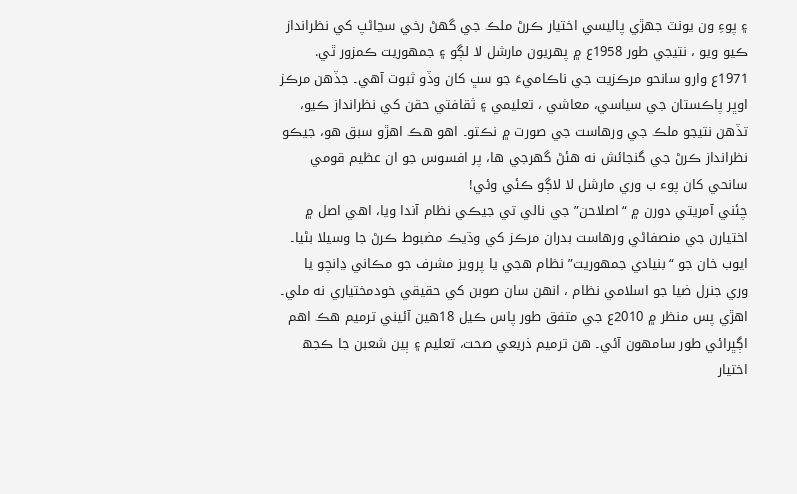۽ پوءِ ون يونٽ جهڙي پاليسي اختيار ڪرڻ ملڪ جي گهڻ رخي سڃاڻپ کي نظرانداز ڪيو ويو ، نتيجي طور 1958ع ۾ پهريون مارشل لا لڳو ۽ جمهوريت ڪمزور ٿي.
1971ع وارو سانحو مرڪزيت جي ناڪاميءَ جو سڀ کان وڏو ثبوت آهي۔ جڏهن مرڪز اوڀر پاڪستان جي سياسي، معاشي ، تعليمي ۽ ثقافتي حقن کي نظرانداز ڪيو، تڏهن نتيجو ملڪ جي ورهاست جي صورت ۾ نڪتو۔ اهو هڪ اهڙو سبق هو، جيڪو نظرانداز ڪرڻ جي گنجائش نه هئڻ گهرجي ها، پر افسوس جو ان عظيم قومي سانحي کان پوء ب وري مارشل لا لاڳو ڪئي وئي!
چئني آمريتي دورن ۾ “اصلاحن” جي نالي تي جيڪي نظام آندا ويا، اهي اصل ۾ اختيارن جي منصفاڻي ورهاست بدران مرڪز کي وڌيڪ مضبوط ڪرڻ جا وسيلا بڻيا۔ ايوب خان جو “بنيادي جمهوريت” نظام هجي يا پرويز مشرف جو مڪاني ڍانچو يا وري جنرل ضيا جو اسلامي نظام ، انهن سان صوبن کي حقيقي خودمختياري نه ملي۔
اهڙي پس منظر ۾ 2010ع جي متفق طور پاس ڪيل 18هين آئيني ترميم هڪ اهم اڳڀرائي طور سامهون آئي۔ هن ترميم ذريعي صحت، تعليم ۽ ٻين شعبن جا ڪجھ اختيار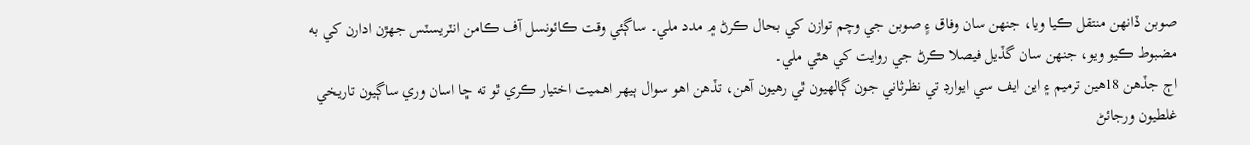صوبن ڏانهن منتقل ڪيا ويا، جنهن سان وفاق ءٍ صوبن جي وچم توازن کي بحال ڪرڻ ۾ مدد ملي۔ ساڳئي وقت ڪائونسل آف ڪامن انٽريسٽس جهڙن ادارن کي به مضبوط ڪيو ويو، جنهن سان گڏيل فيصلا ڪرڻ جي روايت کي هٿي ملي۔
اڄ جڏهن 18هين ترميم ۽ اين ايف سي ايوارڊ تي نظرثاني جون ڳالهيون ٿي رهيون آهن، تڏهن اهو سوال ٻيهر اهميت اختيار ڪري ٿو ته ڇا اسان وري ساڳيون تاريخي غلطيون ورجائڻ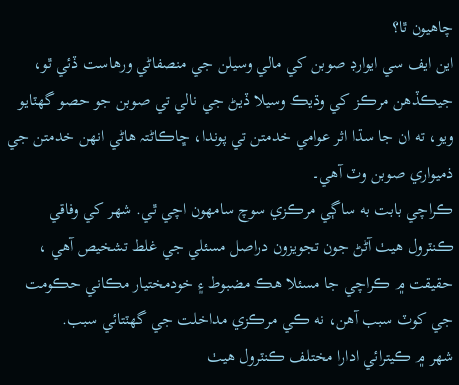چاهيون ٿا؟
اين ايف سي ايوارڊ صوبن کي مالي وسيلن جي منصفاڻي ورهاست ڏئي ٿو، جيڪڏهن مرڪز کي وڌيڪ وسيلا ڏيڻ جي نالي تي صوبن جو حصو گهٽايو ويو، ته ان جا سڌا اثر عوامي خدمتن تي پوندا، ڇاڪاڻتہ هاڻي انهن خدمتن جي ذميواري صوبن وٽ آهي۔
ڪراچي بابت به ساڳي مرڪزي سوچ سامهون اچي ٿي. شهر کي وفاقي ڪنٽرول هيٺ آڻڻ جون تجويزون دراصل مسئلي جي غلط تشخيص آهي ، حقيقت ۾ ڪراچي جا مسئلا هڪ مضبوط ۽ خودمختيار مڪاني حڪومت جي کوٽ سبب آهن، نه ڪي مرڪزي مداخلت جي گهٽتائي سبب.
شهر ۾ ڪيترائي ادارا مختلف ڪنٽرول هيٺ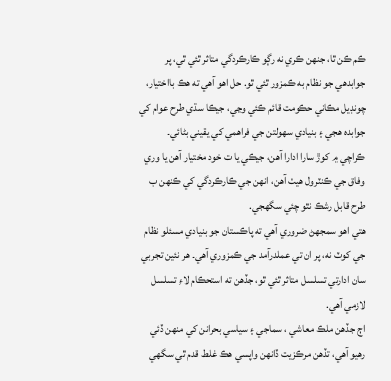ڪم ڪن ٿا، جنهن ڪري نه رڳو ڪارڪردگي متاثر ٿئي ٿي، پر جوابدهي جو نظام به ڪمزور ٿئي ٿو. حل اهو آهي ته هڪ بااختيار، چونڊيل مڪاني حڪومت قائم ڪئي وڃي، جيڪا سڌي طرح عوام کي جوابده هجي ۽ بنيادي سهولتن جي فراهمي کي يقيني بڻائي۔
ڪراچي ۾ کوڙ سارا ادارا آھن، جيڪي يا ت خود مختيار آھن يا وري وفاق جي ڪنٽرول ھيٺ آھن، انھن جي ڪارڪردگي کي ڪنھن ب طرح قابل رشڪ نٿو چئي سگهجي.
هتي اهو سمجهڻ ضروري آهي ته پاڪستان جو بنيادي مسئلو نظام جي کوٽ نه، پر ان تي عملدرآمد جي ڪمزوري آهي۔ هر نئين تجربي سان ادارتي تسلسل متاثر ٿئي ٿو، جڏهن ته استحڪام لاءِ تسلسل لازمي آھي.
اڄ جڏهن ملڪ معاشي ، سماجي ۽ سياسي بحرانن کي منهن ڏئي رهيو آهي، تڏهن مرڪزيت ڏانهن واپسي هڪ غلط قدم ٿي سگهي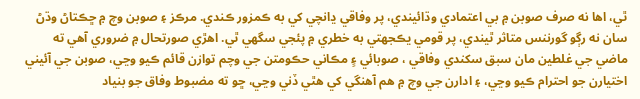ٿي، اها نه صرف صوبن ۾ بي اعتمادي وڌائيندي، پر وفاقي ڍانچي کي به ڪمزور ڪندي. مرڪز ۽ صوبن وچ ۾ ڇڪتاڻ وڌڻ سان نه رڳو گورننس متاثر ٿيندي، پر قومي يڪجهتي به خطري ۾ پئجي سگهي ٿي. اهڙي صورتحال ۾ ضروري آهي ته ماضي جي غلطين مان سبق سکندي وفاقي ، صوبائي ءٍ مڪاني حڪومتن جي وچم توازن قائم ڪيو وڃي، صوبن جي آئيني اختيارن جو احترام ڪيو وڃي، ۽ ادارن جي وچ ۾ هم آهنگي کي ھٿي ڏني وڃي، ڇو ته مضبوط وفاق جو بنياد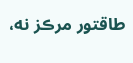طاقتور مرڪز نه،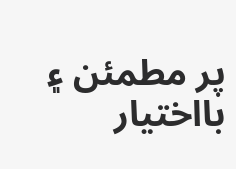پر مطمئن ۽
بااختيار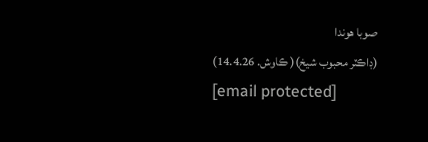صوبا هوندا
(ڊاڪٽر محبوب شيخ)( ڪاوش. 14.4.26)
[email protected]